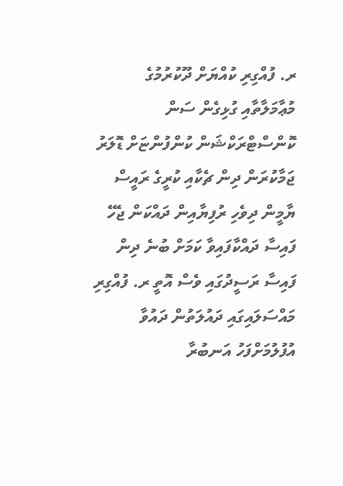ރ. ފުއްގިރި ކުއްޔަށް ދޫކުރުމުގެ މުޢާމަލާތާއި ގުޅިގެން ސަން ކޮންސްޓްރަކްޝަން ކުންފުންޏަށް ޑޮލަރު ޖަމާކުރަން ދިން ޗެކާއި ކުރީގެ ރައީސް ޔާމީން ދިވެހި ރުފިޔާއިން ދައްކަން ޖެހޭ ފައިސާ ދައްކާފައިވާ ކަމަށް ބުނެ ދިން ފައިސާ ރަސީދުގައި ވެސް އޮތީ ރ. ފުއްގިރި މައްސަލައިގައި ދައުލަތުން ދައުވާ އުފުލުމަށްފަހު އަނބުރާ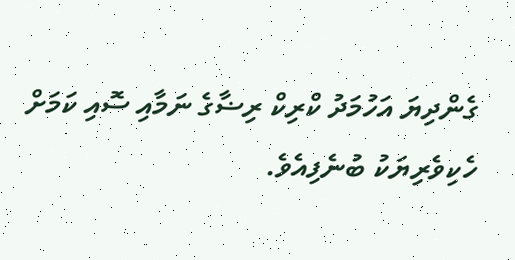ގެންދިޔަ އަހުމަދު ކްރިކް ރިޟާގެ ނަމާއި ސޮއި ކަމަށް ހެކިވެރިޔަކު ބުނެފިއެވެ.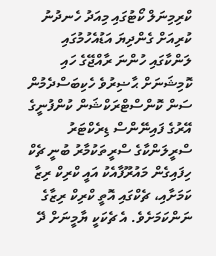ކްރިމިނަލް ކޯޓުގައި މިއަދު ހެނދުނު ކުރިއަށް ގެންދިޔަ އަޑުއެހުމުގައި ލަންކާގައި ހުންނަ ރާއްޖޭގެ ހައި ކޮމިޝަނަށް ޙާޟިރުވެ ހެކިބަސްދެމުން ސަން ކޮންސްޓްރަކްޝަން ކުންފުނީގެ އޭރުގެ ފައިނޭންސް ޑިރެކްޓަރު ސްރީލަންކާގެ ސްރީތަކުމާރު ބުނީ ޗެކް ހިފައިގެން މައުރޫފާއެކު އައީ ކްރިކް ރިޒާ ކަމަށާއި، ޗެކްގައި އޮތީ ކްރިކް ރިޒާގެ ނަންކަމަށެވެ. އެ ޗެކަކީ ޔާމީނަށް ދޭ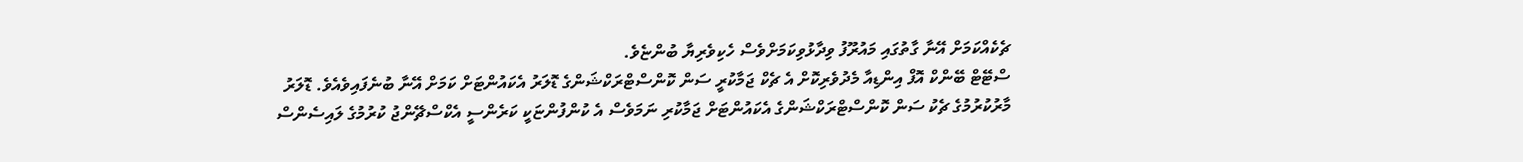ޗެކެއްކަމަށް އޭނާ ގާތުގައި މައުރޫފު ވިދާޅުވިކަމަށްވެސް ހެކިވެރިޔާ ބުންޏެވެ.
ސްޓޭޓް ބޭންކް އޮފް އިންޑިއާ މެދުވެރިކޮށް އެ ޗެކް ޖަމާކުރީ ސަން ކޮންސްޓްރަކްޝަންގެ ޑޮލަރު އެކައުންޓަށް ކަމަށް އޭނާ ބުނެފައިވެއެވެ. ޑޮލަރު މާރުކުރުމުގެ ޗެކު ސަން ކޮންސްޓްރަކްޝަންގެ އެކައުންޓަށް ޖަމާކުރި ނަމަވެސް އެ ކުންފުންޏަކީ ކަރެންސީ އެކްސްޗޭންޖު ކުރުމުގެ ލައިސެންސް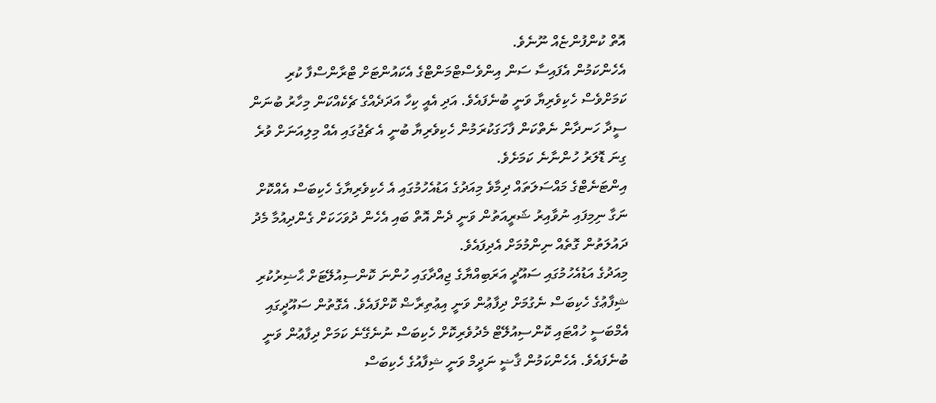އޮތް ކުންފުންޏެއް ނޫނެވެ.
އެހެންކަމުން އެފައިސާ ސަން އިންވެސްޓްމަންޓްގެ އެކައުންޓަށް ޓްރާންސްފާ ކުރި ކަމަށްވެސް ހެކިވެރިޔާ ވަނީ ބުނެފައެވެ. އަދި އެއީ ކިހާ އަދަދެއްގެ ޗެކެއްކަން މިހާރު ބުނަން ސީދާ ހަނދާން ނެތްކަން ފާހަގަކުރަމުން ހެކިވެރިޔާ ބުނީ އެ ޗެޖުގައި އެއް މިލިއަނަށް ވުރެ ގިނަ ޑޮލަރު ހުންނާނެ ކަމަށެވެ.
އިންޓަނެޓްގެ މައްސަލަތައް ދިމާވެ މިއަދުގެ އަޑުއެހުމުގައި އެ ހެކިވެރިޔާގެ ހެކިބަސް އެއްކޮށް ނަގާ ނިމިފައި ނުވާއިރު ޝަރީއަތުން ވަނީ ދެން އޮތް ބައި އެހެން ދުވަހަކަށް ގެންދިއުމާ މެދު ދައުލަތުން ގޮތެއް ނިންމުމަށް އެދިފައެވެ.
މިއަދުގެ އަޑުއެހުމުގައި ސައޫދީ އަރަބިއްޔާގެ ޖިއްދާގައި ހުންނަ ކޮންސިއުލޭޓަށް ޙާޟިރުކުރި ޝިފާޢުގެ ހެކިބަސް ނެގުމަށް ދިފާޢުން ވަނީ އިޢުތިރާޟް ކޮށްފައެވެ. އެގޮތުން ސައޫދީގައި އެމްބަސީ ހުއްޓައި ކޮންސިއުލޭޓް މެދުވެރިކޮށް ހެކިބަސް ނުނެގޭނެ ކަމަށް ދިފާޢުން ވަނީ ބުނެފައެވެ. އެހެންކަމުން ޤާޟީ ނަދީމް ވަނީ ޝިފާއުގެ ހެކިބަސް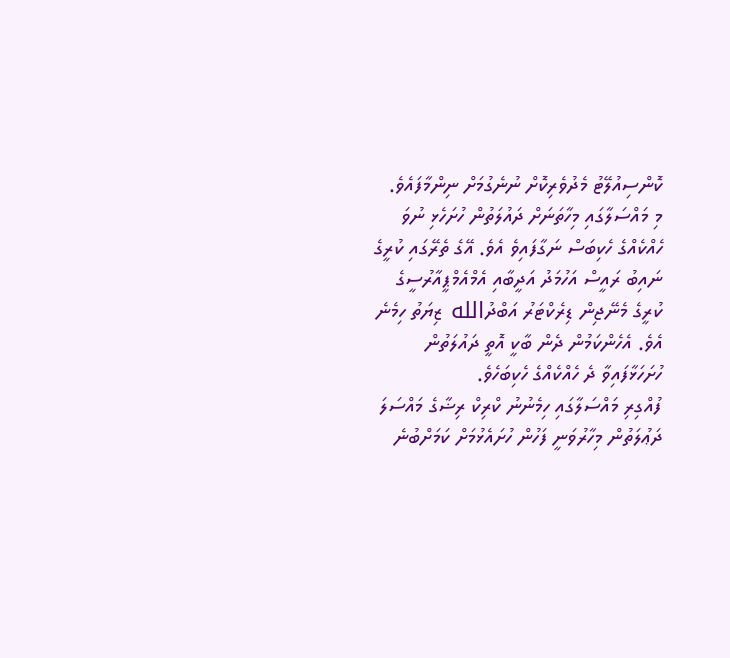ކޮންސިއުލޭޓު މެދުވެރިކޮށް ނުނެގުމަށް ނިންމާފައެވެ.
މި މައްސަލާގައި މިހާތަނަށް ދައުލަތުން ހުށަހެޅި ނުވަ ހެއްކެއްގެ ހެކިބަސް ނަގާފައިވެ އެވެ. އޭގެ ތެރޭގައި ކުރީގެ ނައިބު ރައީސް އަހުމަދު އަދީބާއި އެމްއެމްޕީއާރުސީގެ ކުރީގެ މެނޭޖިން ޑިރެކްޓަރު އަބްދުالله ޒިޔަތު ހިމެނެ އެވެ. އެހެންކަމުން ދެން ބާކީ އޮތީ ދައުލަތުން ހުށަހަޅާފައިވާ ދެ ހެއްކެއްގެ ހެކިބަހެވެ.
ފުއްގިރި މައްސަލާގައި ހިމެނުނު ކްރިކް ރިޟާގެ މައްސަލަ ދަޢުލަތުން މިހާރުވަނީ ފަހުން ހުށައެޅުމަށް ކަމަށްބުނެ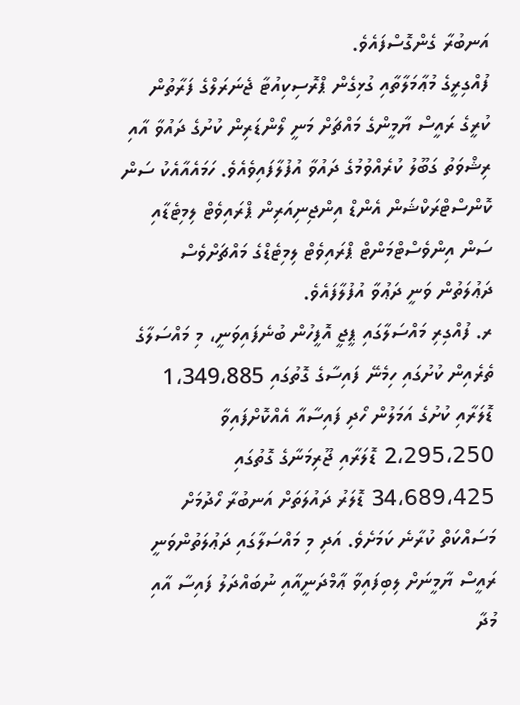އަނބުރާ ގެންގޮސްފައެވެ.
ފުއްގިރީގެ މުޢާމަލާތާއި ގުޅިގެން ޕްރޮސިކިއުޓާ ޖެނަރަލްގެ ފަރާތުން ކުރީގެ ރައީސް ޔާމީންގެ މައްޗަށް މަނީ ލޯންޑަރިން ކުށުގެ ދައުވާ އާއި ރިޝްވަތު ގަބޫލު ކުރެއްވުމުގެ ދައުވާ އުފުލާފައިވެއެވެ. ހަމައެއާއެކު ސަން ކޮންސްޓްރަކްޝަން އެންޑް އިންޖިނިއަރިން ޕްރައިވެޓް ލިމިޓެޑާއި ސަން އިންވެސްޓްމަންޓް ޕްރައިވެޓް ލިމިޓެޑްގެ މައްޗަށްވެސް ދަޢުލަތުން ވަނީ ދަޢުވާ އުފުލާފައެވެ.
ރ. ފުއްގިރި މައްސަލާގައި ޕީޖީ އޮފީހުން ބުނެފައިވަނީ، މި މައްސަލާގެ ތެރެއިން ކުށުގައި ހިމެނޭ ފައިސާގެ ގޮތުގައި 1،349،885 ޑޮލަރާއި ކުށުގެ އަމަލުން ހޯދި ފައިސާއާ އެއްކޮށްފައިވާ 2،295،250 ޑޮލަރާއި ޖޫރިމަނާގެ ގޮތުގައި 34،689،425 ޑޮލަރު ދައުލަތަށް އަނބުރާ ހޯދުމަށް މަސައްކަތް ކުރާނެ ކަމަށެވެ. އަދި މި މައްސަލާގައި ދަޢުލަތުންވަނީ ރައީސް ޔާމީނަށް ލިބިފައިވާ ޢާމްދަނީއާއި ނުބައްދަލު ފައިސާ އާއި މުދާ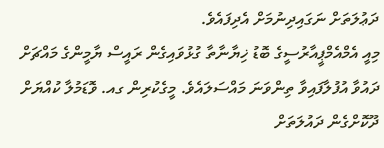ދަޢުލަތަށް ނަގައިދިނުމަށް އެދިފައެވެ.
މިއީ އެމްއެމްޕީއާރުސީގެ ބޮޑު ޚިޔާނާތާ ގުޅުވައިގެން ރައީސް ޔާމީންގެ މައްޗަށް ދައުވާ އުފުލާފައިވާ ތިންވަނަ މައްސަލައެވެ. މީގެކުރިން ގއ. ވޮޑަމުލާ ކުއްޔަށް ދޫކޮށްގެން ދައުލަތަށް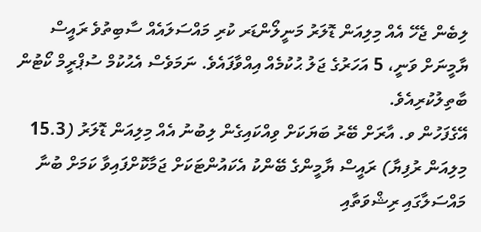ލިބެން ޖެހޭ އެއް މިލިއަން ޑޮލަރު މަނީލޯންޑަރ ކުރި މައްސަލައެއް ސާބިތުވެ ރައީސް ޔާމީނަށް ވަނީ، 5 އަހަރުގެ ޖަލު ޙުކުމެއް އިއްވާފައެވެ. ނަމަވެސް އެޙުކުމް ސުޕްރީމް ކޯޓުން ބާތިލުކުރިއެވެ.
އޭގެފަހުން ވ. އާރަށް ބޭރު ބަޔަކަށް ވިއްކައިގެން ލިބުނު އެއް މިލިއަން ޑޮލަރު (15.3 މިލިއަން ރުފިޔާ) ރައީސް ޔާމީންގެ ބޭންކު އެކައުންޓަކަށް ޖަމާކޮށްފައިވާ ކަމަށް ބުނާ މައްސަލާގައި ރިޝްވަތާއި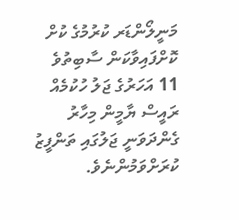މަނީލޯންޑަރ ކުރުމުގެ ކުށް ކޮށްފައިވާކަން ސާބިތުވެ 11 އަހަރުގެ ޖަލު ހުކުމެއް ރައީސް ޔާމީން މިހާރު ގެންދަވަނީ ޖަލުގައި ތަންފީޒު ކުރަށްވަމުންނެވެ.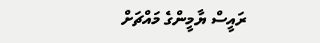ރައީސް ޔާމީންގެ މައްޗަށް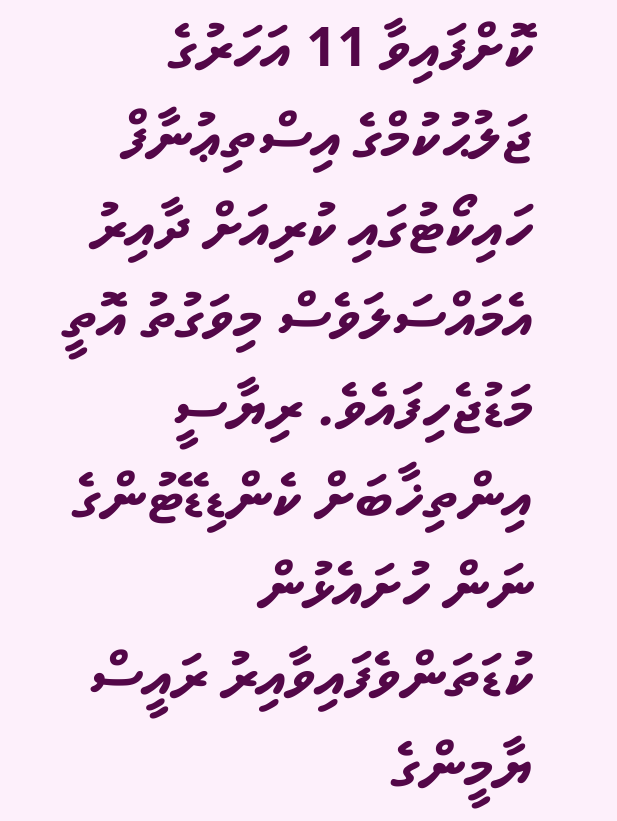ކޮށްފައިވާ 11 އަހަރުގެ ޖަލުޙުކުމްގެ އިސްތިޢުނާފް ހައިކޯޓުގައި ކުރިއަށް ދާއިރު އެމައްސަލަވެސް މިވަގުތު އޮތީ މަޑުޖެހިފައެވެ. ރިޔާސީ އިންތިޚާބަށް ކެންޑިޑޭޓުންގެ ނަން ހުށައެޅުން ކުޑަތަންވެފައިވާއިރު ރައީސް ޔާމީންގެ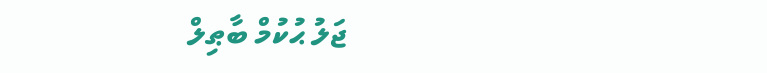ޖަލު ޙުކުމް ބާޠިލް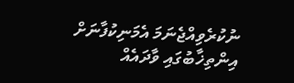ނުކުރެވިއްޖެނަމަ އެމަނިކުފާނަށް އިންތިޚާބުގައި ވާދައެއް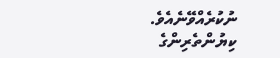ނުކުރެއްވޭނެއެވެ.
ކިޔުންތެރިންގެ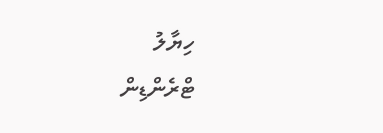ހިޔާލު
ޓްރެންޑިން